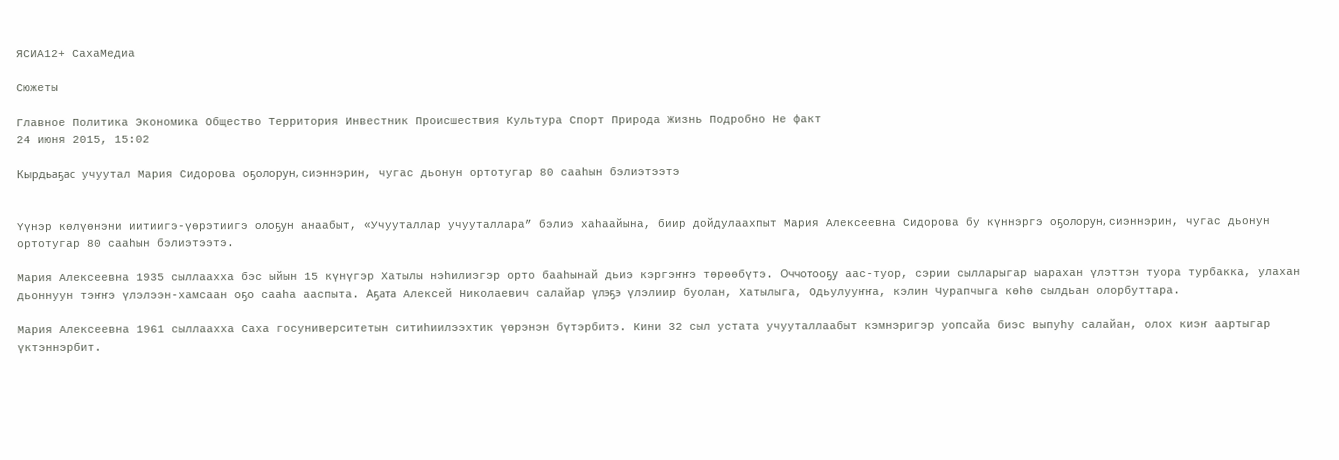ЯСИА12+ СахаМедиа

Сюжеты

Главное Политика Экономика Общество Территория Инвестник Происшествия Культура Спорт Природа Жизнь Подробно Не факт
24 июня 2015, 15:02

Кырдьаҕас учуутал Мария Сидорова оҕолорун, сиэннэрин, чугас дьонун ортотугар 80 сааһын бэлиэтээтэ


Үүнэр көлүөнэни иитиигэ-үөрэтиигэ олоҕун анаабыт, «Учууталлар учууталлара” бэлиэ хаһаайына, биир дойдулаахпыт Мария Алексеевна Сидорова бу күннэргэ оҕолорун, сиэннэрин, чугас дьонун ортотугар 80 сааһын бэлиэтээтэ.

Мария Алексеевна 1935 сыллаахха бэс ыйын 15 күнүгэр Хатылы нэһилиэгэр орто бааһынай дьиэ кэргэҥҥэ төрөөбүтэ. Оччотооҕу аас-туор, сэрии сылларыгар ыарахан үлэттэн туора турбакка, улахан дьоннуун тэҥҥэ үлэлээн-хамсаан оҕо сааһа ааспыта. Аҕата Алексей Николаевич салайар үлэҕэ үлэлиир буолан, Хатылыга, Одьулууҥҥа, кэлин Чурапчыга көһө сылдьан олорбуттара.

Мария Алексеевна 1961 сыллаахха Саха госуниверситетын ситиһиилээхтик үөрэнэн бүтэрбитэ. Кини 32 сыл устата учууталлаабыт кэмнэригэр уопсайа биэс выпуһу салайан, олох киэҥ аартыгар үктэннэрбит.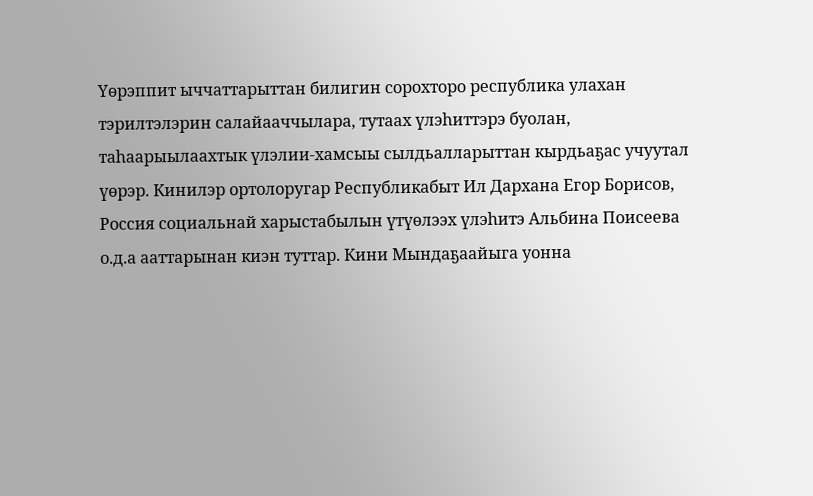Үөрэппит ыччаттарыттан билигин сорохторо республика улахан тэрилтэлэрин салайааччылара, тутаах үлэһиттэрэ буолан, таһаарыылаахтык үлэлии-хамсыы сылдьалларыттан кырдьаҕас учуутал үөрэр. Кинилэр ортолоругар Республикабыт Ил Дархана Егор Борисов, Россия социальнай харыстабылын үтүөлээх үлэһитэ Альбина Поисеева о.д.а ааттарынан киэн туттар. Кини Мындаҕаайыга уонна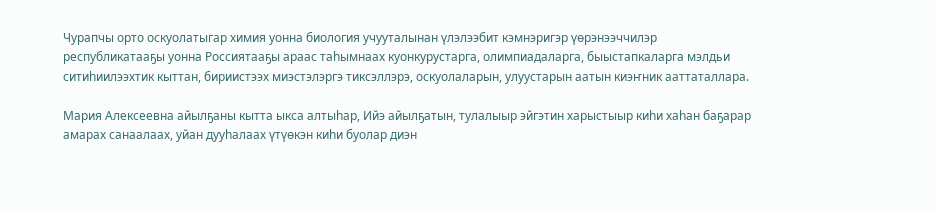Чурапчы орто оскуолатыгар химия уонна биология учууталынан үлэлээбит кэмнэригэр үөрэнээччилэр республикатааҕы уонна Россиятааҕы араас таһымнаах куонкурустарга, олимпиадаларга, быыстапкаларга мэлдьи ситиһиилээхтик кыттан, бириистээх миэстэлэргэ тиксэллэрэ, оскуолаларын, улуустарын аатын киэҥник ааттаталлара.

Мария Алексеевна айылҕаны кытта ыкса алтыһар, Ийэ айылҕатын, тулалыыр эйгэтин харыстыыр киһи хаһан баҕарар амарах санаалаах, уйан дууһалаах үтүөкэн киһи буолар диэн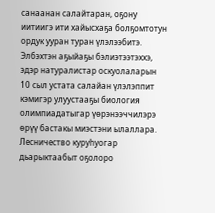санаанан салайтаран, оҕону иитиигэ ити хайысхаҕа болҕомтотун ордук ууран туран үлэлээбитэ. Элбэхтэн аҕыйаҕы бэлиэтээтэххэ, эдэр натуралистар оскуолаларын 10 сыл устата салайан үлэлэппит кэмигэр улуустааҕы биология олимпиадатыгар үөрэнээччилэрэ өрүү бастакы миэстэни ылаллара. Лесничество куруһуогар дьарыктаабыт оҕолоро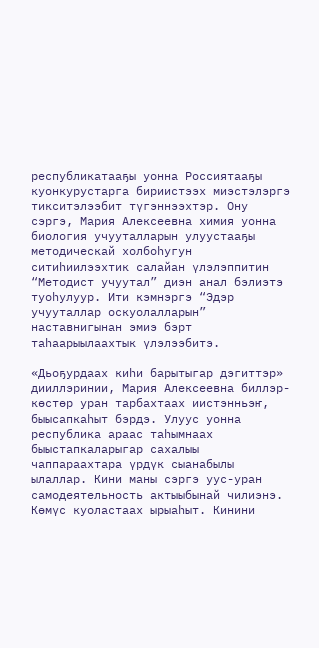республикатааҕы уонна Россиятааҕы куонкурустарга бириистээх миэстэлэргэ тикситэлээбит түгэннээхтэр. Ону сэргэ, Мария Алексеевна химия уонна биология учууталларын улуустааҕы методическай холбоһугун ситиһиилээхтик салайан үлэлэппитин “Методист учуутал” диэн анал бэлиэтэ туоһулуур. Ити кэмнэргэ “Эдэр учууталлар оскуолалларын” наставнигынан эмиэ бэрт таһаарыылаахтык үлэлээбитэ.

«Дьоҕурдаах киһи барытыгар дэгиттэр» дииллэринии, Мария Алексеевна биллэр-көстөр уран тарбахтаах иистэнньэҥ, быысапкаһыт бэрдэ. Улуус уонна республика араас таһымнаах быыстапкаларыгар сахалыы чаппараахтара үрдүк сыанабылы ылаллар. Кини маны сэргэ уус-уран самодеятельность актыыбынай чилиэнэ. Көмүс куоластаах ырыаһыт. Кинини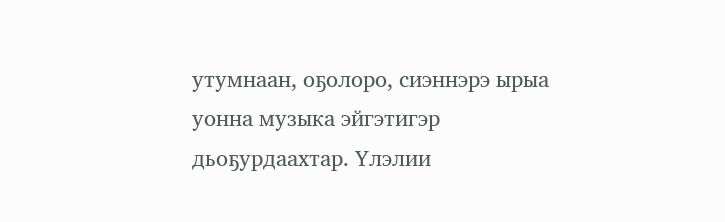утумнаан, оҕолоро, сиэннэрэ ырыа уонна музыка эйгэтигэр дьоҕурдаахтар. Үлэлии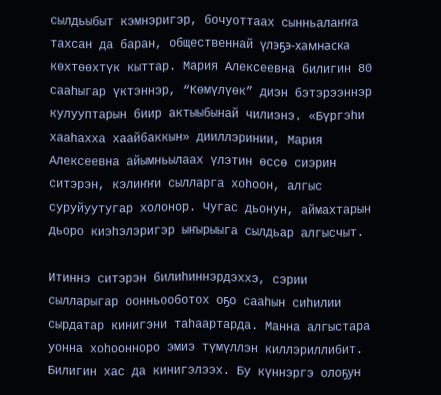сылдьыбыт кэмнэригэр, бочуоттаах сынньалаҥҥа тахсан да баран, общественнай үлэҕэ-хамнаска көхтөөхтүк кыттар. Мария Алексеевна билигин 80 сааһыгар үктэннэр, “Көмүлүөк” диэн бэтэрээннэр кулууптарын биир актыыбынай чилиэнэ. «Бүргэһи хааһахха хаайбаккын» дииллэринии, Мария Алексеевна айымньылаах үлэтин өссө сиэрин ситэрэн, кэлиҥҥи сылларга хоһоон, алгыс суруйуутугар холонор. Чугас дьонун, аймахтарын дьоро киэһэлэригэр ыҥырыыга сылдьар алгысчыт.

Итиннэ ситэрэн билиһиннэрдэххэ, сэрии сылларыгар оонньооботох оҕо сааһын сиһилии сырдатар кинигэни таһаартарда. Манна алгыстара уонна хоһоонноро эмиэ түмүллэн киллэриллибит. Билигин хас да кинигэлээх. Бу күннэргэ олоҕун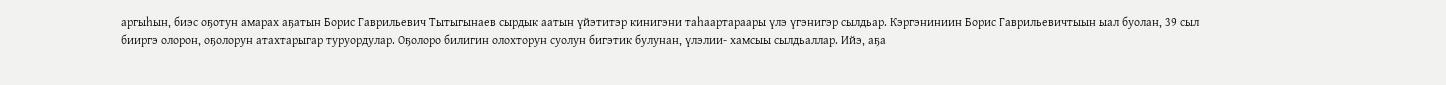аргыһын, биэс оҕотун амарах аҕатын Борис Гаврильевич Тытыгынаев сырдык аатын үйэтитэр кинигэни таһаартараары үлэ үгэнигэр сылдьар. Кэргэниниин Борис Гаврильевичтыын ыал буолан, 39 сыл бииргэ олорон, оҕолорун атахтарыгар туруордулар. Оҕолоро билигин олохторун суолун бигэтик булунан, үлэлии- хамсыы сылдьаллар. Ийэ, аҕа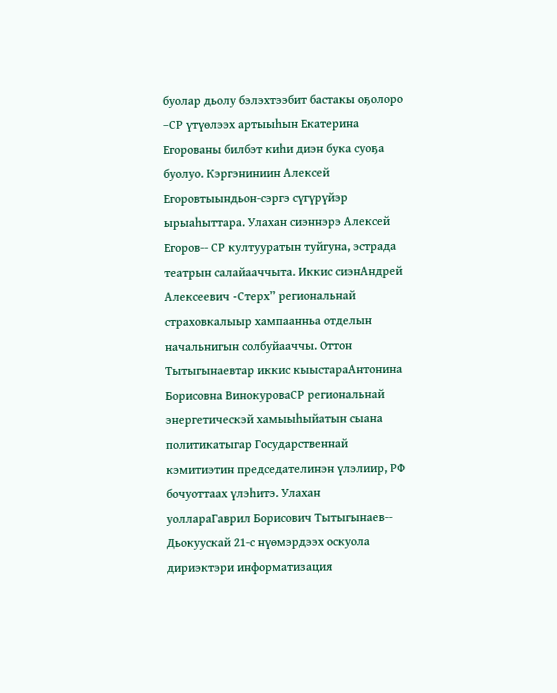буолар дьолу бэлэхтээбит бастакы оҕолоро –СР үтүөлээх артыыһын Екатерина Егорованы билбэт киһи диэн бука суоҕа буолуо. Кэргэниниин Алексей Егоровтыындьон-сэргэ сүгүрүйэр ырыаһыттара. Улахан сиэннэрэ Алексей Егоров-- СР култууратын туйгуна, эстрада театрын салайааччыта. Иккис сиэнАндрей Алексеевич -Cтерх” региональнай страховкалыыр хампаанньа отделын начальнигын солбуйааччы. Оттон Тытыгынаевтар иккис кыыстараАнтонина Борисовна ВинокуроваСР региональнай энергетическэй хамыыһыйатын сыана политикатыгар Государственнай кэмитиэтин председателинэн үлэлиир, РФ бочуоттаах үлэһитэ. Улахан уоллараГаврил Борисович Тытыгынаев-- Дьокуускай 21-с нүөмэрдээх оскуола дириэктэри информатизация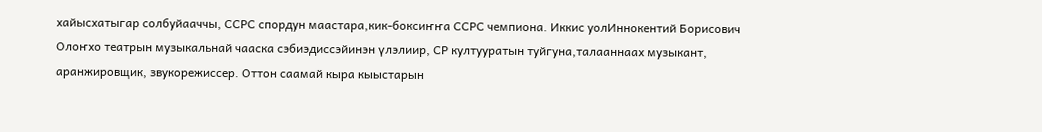хайысхатыгар солбуйааччы, ССРС спордун маастара,кик-боксиҥҥа ССРС чемпиона. Иккис уолИннокентий Борисович Олоҥхо театрын музыкальнай чааска сэбиэдиссэйинэн үлэлиир, СР култууратын туйгуна,талааннаах музыкант, аранжировщик, звукорежиссер. Оттон саамай кыра кыыстарын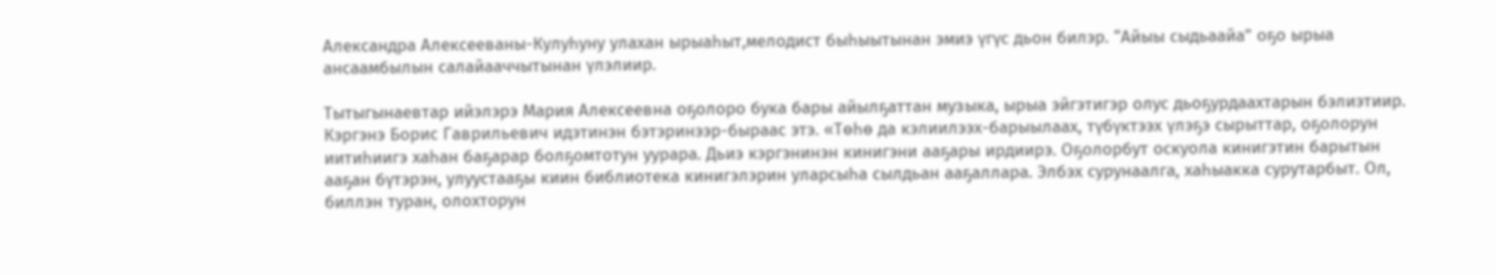Александра Алексееваны-Кулуһуну улахан ырыаһыт,мелодист быһыытынан эмиэ үгүс дьон билэр. “Айыы сыдьаайа” оҕо ырыа ансаамбылын салайааччытынан үлэлиир.

Тытыгынаевтар ийэлэрэ Мария Алексеевна оҕолоро бука бары айылҕаттан музыка, ырыа эйгэтигэр олус дьоҕурдаахтарын бэлиэтиир. Кэргэнэ Борис Гаврильевич идэтинэн бэтэринээр-быраас этэ. «Төһө да кэлиилээх-барыылаах, түбүктээх үлэҕэ сырыттар, оҕолорун иитиһиигэ хаһан баҕарар болҕомтотун уурара. Дьиэ кэргэнинэн кинигэни ааҕары ирдиирэ. Оҕолорбут оскуола кинигэтин барытын ааҕан бүтэрэн, улуустааҕы киин библиотека кинигэлэрин уларсыһа сылдьан ааҕаллара. Элбэх сурунаалга, хаһыакка сурутарбыт. Ол, биллэн туран, олохторун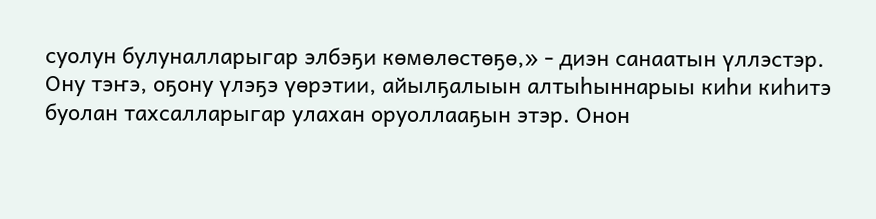суолун булуналларыгар элбэҕи көмөлөстөҕө,» - диэн санаатын үллэстэр. Ону тэҥэ, оҕону үлэҕэ үөрэтии, айылҕалыын алтыһыннарыы киһи киһитэ буолан тахсалларыгар улахан оруоллааҕын этэр. Онон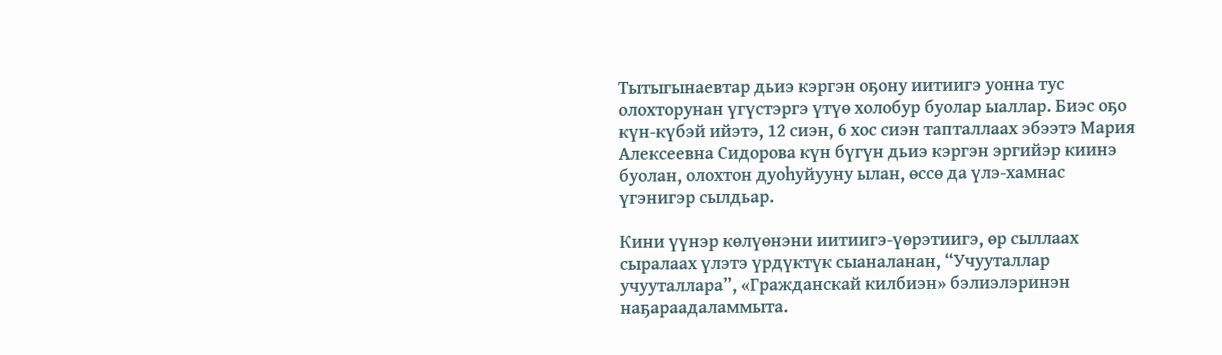Тытыгынаевтар дьиэ кэргэн оҕону иитиигэ уонна тус олохторунан үгүстэргэ үтүө холобур буолар ыаллар. Биэс оҕо күн-күбэй ийэтэ, 12 сиэн, 6 хос сиэн тапталлаах эбээтэ Мария Алексеевна Сидорова күн бүгүн дьиэ кэргэн эргийэр киинэ буолан, олохтон дуоһуйууну ылан, өссө да үлэ-хамнас үгэнигэр сылдьар.

Кини үүнэр көлүөнэни иитиигэ-үөрэтиигэ, өр сыллаах сыралаах үлэтэ үрдүктүк сыаналанан, “Учууталлар учууталлара”, «Гражданскай килбиэн» бэлиэлэринэн наҕараадаламмыта.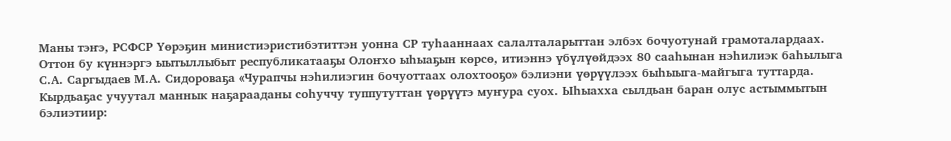Маны тэҥэ, РСФСР Үөрэҕин министиэристибэтиттэн уонна СР туһааннаах салалталарыттан элбэх бочуотунай грамоталардаах. Оттон бу күннэргэ ыытыллыбыт республикатааҕы Олоҥхо ыһыаҕын көрсө, итиэннэ үбүлүөйдээх 80 сааһынан нэһилиэк баһылыга С.А. Саргыдаев М.А. Сидороваҕа «Чурапчы нэһилиэгин бочуоттаах олохтооҕо» бэлиэни үөрүүлээх быһыыга-майгыга туттарда. Кырдьаҕас учуутал маннык наҕарааданы соһуччу туппутуттан үөрүүтэ муҥура суох. Ыһыахха сылдьан баран олус астыммытын бэлиэтиир: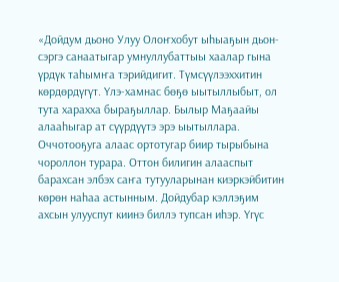«Дойдум дьоно Улуу Олоҥхобут ыһыаҕын дьон-сэргэ санаатыгар умнуллубаттыы хаалар гына үрдүк таһымҥа тэрийдигит. Түмсүүлээххитин көрдөрдүгүт. Үлэ-хамнас бөҕө ыытыллыбыт, ол тута харахха быраҕыллар. Былыр Маҕаайы алааһыгар ат сүүрдүүтэ эрэ ыытыллара. Оччотооҕуга алаас ортотугар биир тырыбына чороллон турара. Оттон билигин алааспыт барахсан элбэх саҥа тутууларынан киэркэйбитин көрөн наһаа астынным. Дойдубар кэллэҕим ахсын улууспут киинэ биллэ тупсан иһэр. Үгүс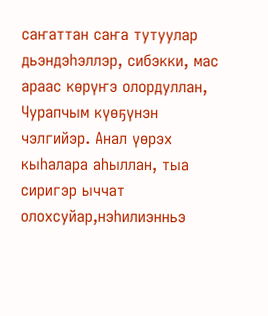саҥаттан саҥа тутуулар дьэндэһэллэр, сибэкки, мас араас көрүҥэ олордуллан, Чурапчым күөҕүнэн чэлгийэр. Анал үөрэх кыһалара аһыллан, тыа сиригэр ыччат олохсуйар,нэһилиэнньэ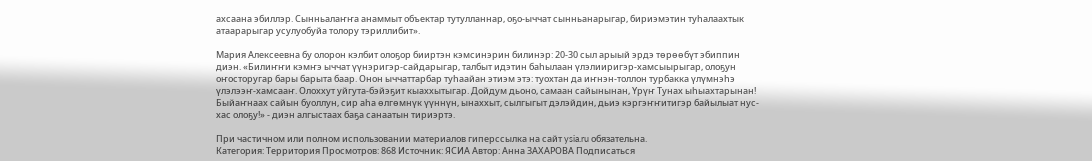ахсаана эбиллэр. Сынньалаҥҥа анаммыт объектар тутулланнар, оҕо-ыччат сынньанарыгар, бириэмэтин туһалаахтык атаарарыгар усулуобуйа толору тэриллибит».

Мария Алексеевна бу олорон кэлбит олоҕор бииртэн кэмсинэрин билинэр: 20-30 сыл арыый эрдэ төрөөбүт эбиппин диэн. «Билиҥҥи кэмҥэ ыччат үүнэригэр-сайдарыгар, талбыт идэтин баһылаан үлэлииригэр-хамсыырыгар, олоҕун оҥосторугар бары барыта баар. Онон ыччаттарбар туһаайан этиэм этэ: туохтан да иҥнэн-толлон турбакка үлүмнэһэ үлэлээҥ-хамсааҥ. Олоххут уйгута-бэйэҕит кыаххытыгар. Дойдум дьоно, самаан сайынынан, Үрүҥ Тунах ыһыахтарынан! Быйаҥнаах сайын буоллун, сир аһа өлгөмнүк үүннүн, ынаххыт, сылгыгыт дэлэйдин, дьиэ кэргэҥҥитигэр байылыат нус-хас олоҕу!» - диэн алгыстаах баҕа санаатын тириэртэ.

При частичном или полном использовании материалов гиперссылка на сайт ysia.ru обязательна.
Категория: Территория Просмотров: 868 Источник: ЯСИА Автор: Анна ЗАХАРОВА Подписаться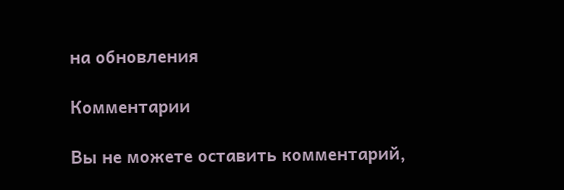на обновления

Комментарии

Вы не можете оставить комментарий,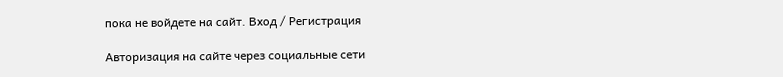пока не войдете на сайт. Вход / Регистрация

Авторизация на сайте через социальные сети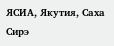ЯСИА, Якутия, Саха Сирэ